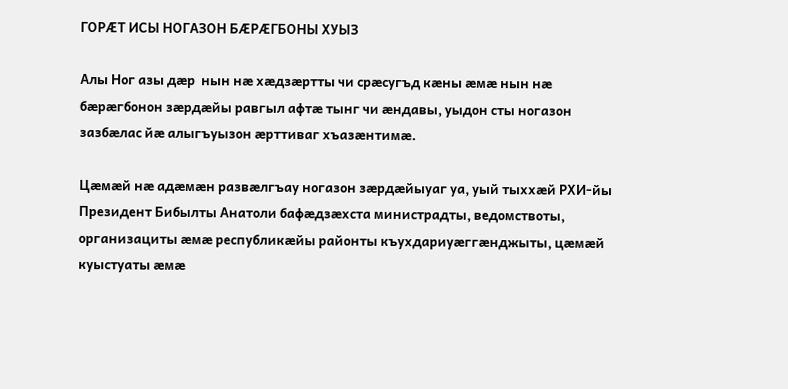ГОРÆТ ИСЫ НОГАЗОН БÆРÆГБОНЫ ХУЫЗ

Алы Ног азы дæр  нын нæ хæдзæртты чи срæсугъд кæны æмæ нын нæ бæрæгбонон зæрдæйы равгыл афтæ тынг чи æндавы, уыдон сты ногазон зазбæлас йæ алыгъуызон æрттиваг хъазæнтимæ.

Цæмæй нæ адæмæн развæлгъау ногазон зæрдæйыуаг уа, уый тыххæй РХИ-йы Президент Бибылты Анатоли бафæдзæхста министрадты, ведомствоты, организациты æмæ республикæйы районты къухдариуæггæнджыты, цæмæй куыстуаты æмæ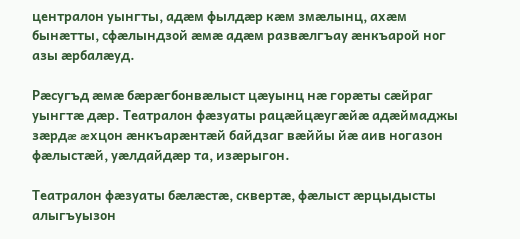централон уынгты, адæм фылдæр кæм змæлынц, ахæм бынæтты, сфæлындзой æмæ адæм развæлгъау æнкъарой ног азы æрбалæуд.

Рæсугъд æмæ бæрæгбонвæлыст цæуынц нæ горæты сæйраг уынгтæ дæр. Театралон фæзуаты рацæйцæугæйæ адæймаджы зæрдæ æхцон æнкъарæнтæй байдзаг вæййы йæ аив ногазон фæлыстæй, уæлдайдæр та, изæрыгон.

Театралон фæзуаты бæлæстæ, сквертæ, фæлыст æрцыдысты алыгъуызон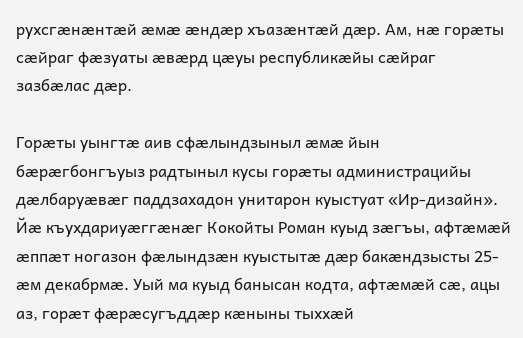рухсгæнæнтæй æмæ æндæр хъазæнтæй дæр. Ам, нæ горæты сæйраг фæзуаты æвæрд цæуы республикæйы сæйраг зазбæлас дæр.

Горæты уынгтæ аив сфæлындзыныл æмæ йын бæрæгбонгъуыз радтыныл кусы горæты администрацийы дæлбаруæвæг паддзахадон унитарон куыстуат «Ир-дизайн». Йæ къухдариуæггæнæг Кокойты Роман куыд зæгъы, афтæмæй æппæт ногазон фæлындзæн куыстытæ дæр бакæндзысты 25-æм декабрмæ. Уый ма куыд банысан кодта, афтæмæй сæ, ацы аз, горæт фæрæсугъддæр кæныны тыххæй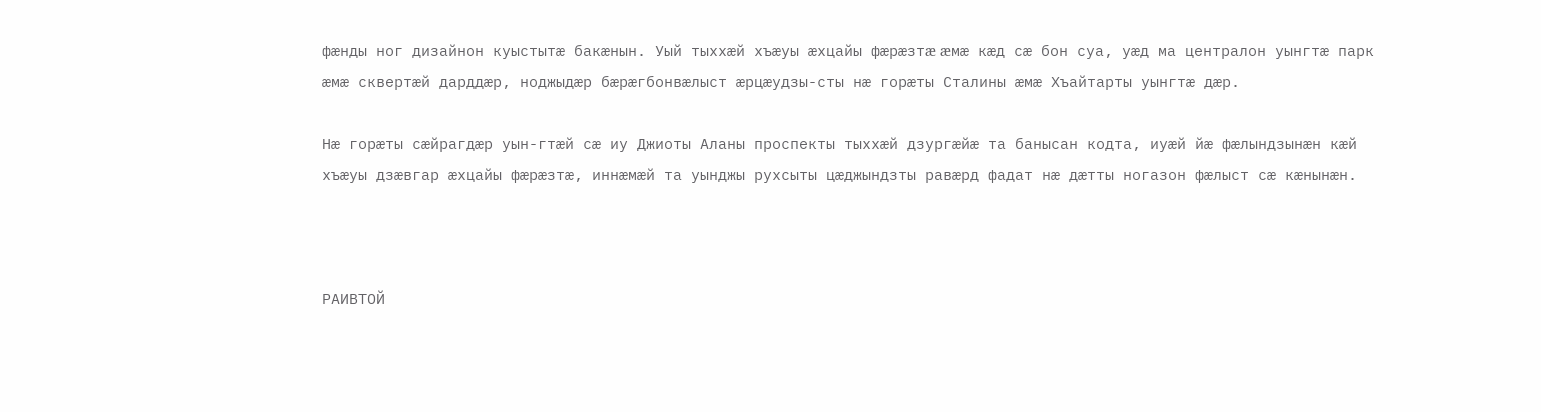фæнды ног дизайнон куыстытæ бакæнын. Уый тыххæй хъæуы æхцайы фæрæзтæ æмæ кæд сæ бон суа, уæд ма централон уынгтæ парк æмæ сквертæй дарддæр, ноджыдæр бæрæгбонвæлыст æрцæудзы-сты нæ горæты Сталины æмæ Хъайтарты уынгтæ дæр.

Нæ горæты сæйрагдæр уын-гтæй сæ иу Джиоты Аланы проспекты тыххæй дзургæйæ та банысан кодта, иуæй йæ фæлындзынæн кæй хъæуы дзæвгар æхцайы фæрæзтæ, иннæмæй та уынджы рухсыты цæджындзты равæрд фадат нæ дæтты ногазон фæлыст сæ кæнынæн.



РАИВТОЙ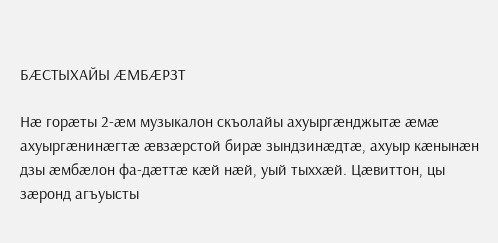БÆСТЫХАЙЫ ÆМБÆРЗТ

Нæ горæты 2-æм музыкалон скъолайы ахуыргæнджытæ æмæ ахуыргæнинæгтæ æвзæрстой бирæ зындзинæдтæ, ахуыр кæнынæн дзы æмбæлон фа-дæттæ кæй нæй, уый тыххæй. Цæвиттон, цы зæронд агъуысты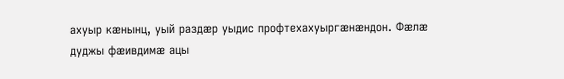ахуыр кæнынц, уый раздæр уыдис профтехахуыргæнæндон. Фæлæ дуджы фæивдимæ ацы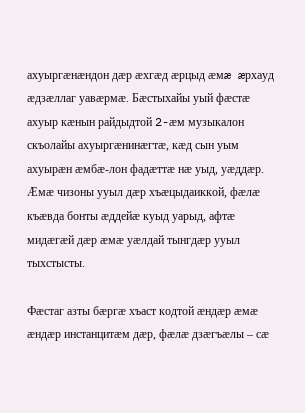ахуыргæнæндон дæр æхгæд æрцыд æмæ æрхауд æдзæллаг уавæрмæ. Бæстыхайы уый фæстæ  ахуыр кæнын райдыдтой 2-æм музыкалон скъолайы ахуыргæнинæгтæ, кæд сын уым ахуырæн æмбæ-лон фадæттæ нæ уыд, уæддæр. Æмæ чизоны ууыл дæр хъæцыдаиккой, фæлæ къæвда бонты æддейæ куыд уарыд, афтæ мидæгæй дæр æмæ уæлдай тынгдæр ууыл тыхстысты.

Фæстаг азты бæргæ хъаст кодтой æндæр æмæ æндæр инстанцитæм дæр, фæлæ дзæгъæлы – сæ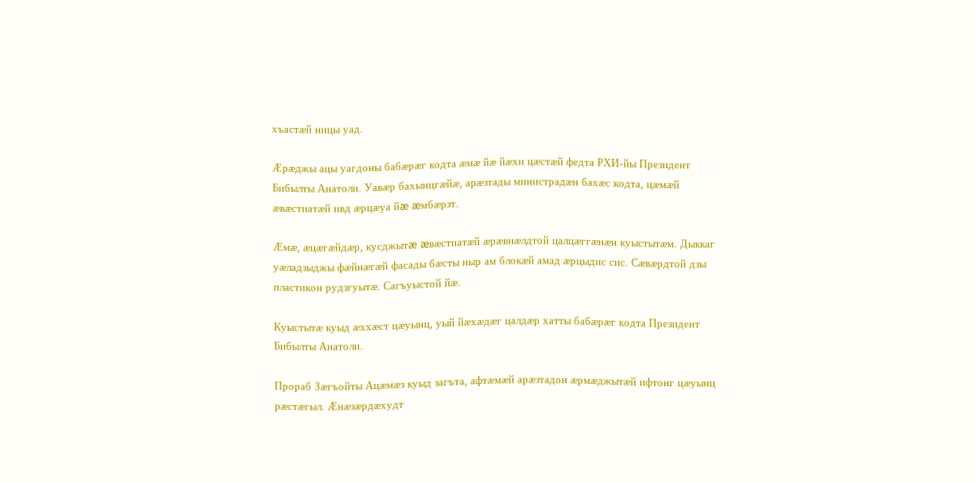хъастæй ницы уад.

Æрæджы ацы уагдоны бабæрæг кодта æмæ йæ йæхи цæстæй федта РХИ-йы Президент Бибылты Анатоли. Уавæр бахынцгæйæ, арæзтады министрадæн бахæс кодта, цæмæй æвæстиатæй ивд æрцæуа йæ æмбæрзт.

Æмæ, æцæгæйдæр, кусджытæ æвæстиатæй æрæвнæлдтой цалцæггæнæн куыстытæм. Дыккаг уæладзыджы фæйнæгæй фасады бæсты ныр ам блокæй амад æрцыдис сис. Сæвæрдтой дзы пластикон рудзгуытæ. Сагъуыстой йæ.

Куыстытæ куыд æххæст цæуынц, уый йæхæдæг цалдæр хатты бабæрæг кодта Президент Бибылты Анатоли.

Прораб Зæгъойты Ацæмæз куыд загъта, афтæмæй арæзтадон æрмæджытæй ифтонг цæуынц рæстæгыл. Æнæзæрдæхудт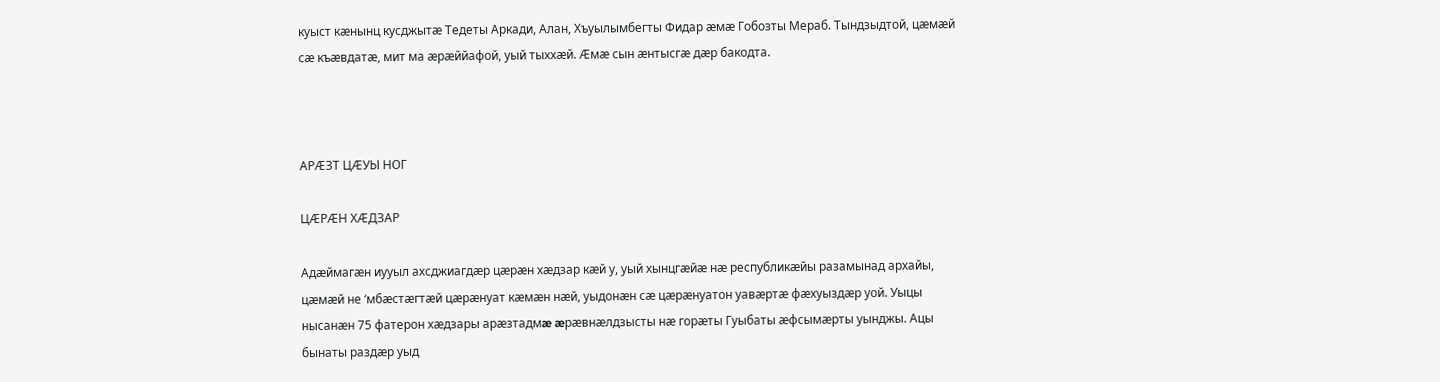куыст кæнынц кусджытæ Тедеты Аркади, Алан, Хъуылымбегты Фидар æмæ Гобозты Мераб. Тындзыдтой, цæмæй сæ къæвдатæ, мит ма æрæййафой, уый тыххæй. Æмæ сын æнтысгæ дæр бакодта.



АРÆЗТ ЦÆУЫ НОГ

ЦÆРÆН ХÆДЗАР

Адæймагæн иууыл ахсджиагдæр цæрæн хæдзар кæй у, уый хынцгæйæ нæ республикæйы разамынад архайы, цæмæй не ‘мбæстæгтæй цæрæнуат кæмæн нæй, уыдонæн сæ цæрæнуатон уавæртæ фæхуыздæр уой. Уыцы нысанæн 75 фатерон хæдзары арæзтадмæ æрæвнæлдзысты нæ горæты Гуыбаты æфсымæрты уынджы. Ацы бынаты раздæр уыд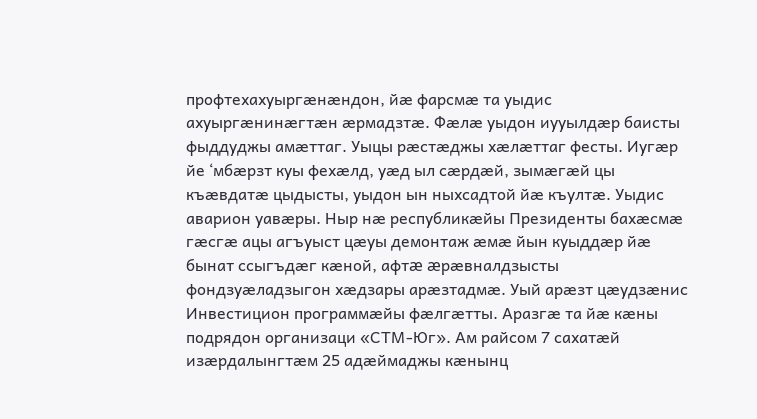профтехахуыргæнæндон, йæ фарсмæ та уыдис ахуыргæнинæгтæн æрмадзтæ. Фæлæ уыдон иууылдæр баисты фыддуджы амæттаг. Уыцы рæстæджы хæлæттаг фесты. Иугæр йе ‘мбæрзт куы фехæлд, уæд ыл сæрдæй, зымæгæй цы къæвдатæ цыдысты, уыдон ын ныхсадтой йæ къултæ. Уыдис аварион уавæры. Ныр нæ республикæйы Президенты бахæсмæ гæсгæ ацы агъуыст цæуы демонтаж æмæ йын куыддæр йæ бынат ссыгъдæг кæной, афтæ æрæвналдзысты фондзуæладзыгон хæдзары арæзтадмæ. Уый арæзт цæудзæнис Инвестицион программæйы фæлгæтты. Аразгæ та йæ кæны подрядон организаци «СТМ-Юг». Ам райсом 7 сахатæй изæрдалынгтæм 25 адæймаджы кæнынц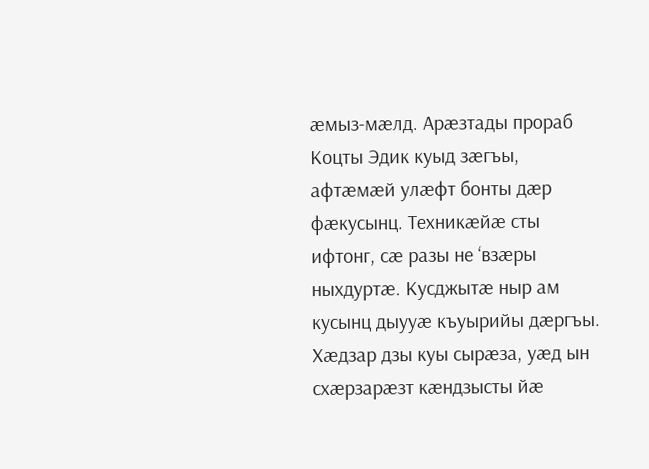æмыз-мæлд. Арæзтады прораб Коцты Эдик куыд зæгъы, афтæмæй улæфт бонты дæр фæкусынц. Техникæйæ сты ифтонг, сæ разы не ‘взæры ныхдуртæ. Кусджытæ ныр ам кусынц дыууæ къуырийы дæргъы. Хæдзар дзы куы сырæза, уæд ын схæрзарæзт кæндзысты йæ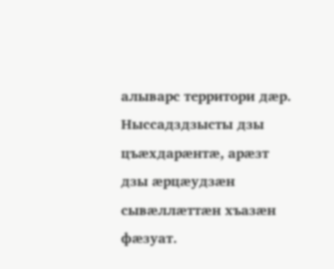алыварс территори дæр. Ныссадздзысты дзы цъæхдарæнтæ, арæзт дзы æрцæудзæн сывæллæттæн хъазæн фæзуат.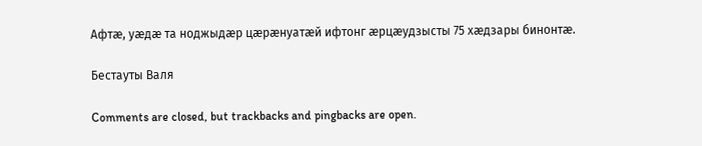Афтæ, уæдæ та ноджыдæр цæрæнуатæй ифтонг æрцæудзысты 75 хæдзары бинонтæ.

Бестауты Валя

Comments are closed, but trackbacks and pingbacks are open.